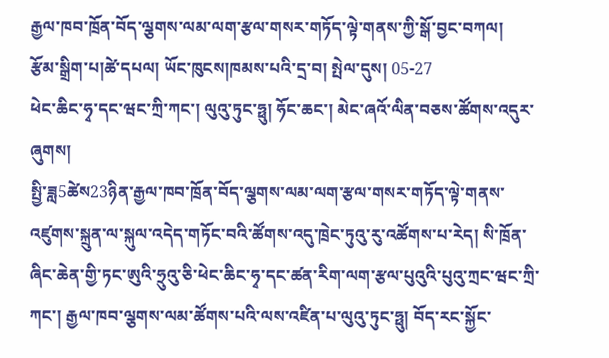རྒྱལ་ཁབ་ཁྲོན་བོད་ལྕགས་ལམ་ལག་རྩལ་གསར་གཏོད་ལྟེ་གནས་ཀྱི་སྒོ་བྱང་བཀལ།
རྩོམ་སྒྲིག་པ།ཚེ་དཔལ། ཡོང་ཁུངས།ཁམས་པའི་དྲ་བ། སྤེལ་དུས། 05-27
ཕེང་ཆིང་ཧྭ་དང་ཝང་ཀྲི་ཀང་། ལུའུ་ཏུང་ཧྥུ། ཧོང་ཆང་། མེང་ཞའོ་ལིན་བཅས་ཚོགས་འདུར་ཞུགས།
སྤྱི་ཟླ5ཚེས23ཉིན་རྒྱལ་ཁབ་ཁྲོན་བོད་ལྕགས་ལམ་ལག་རྩལ་གསར་གཏོད་ལྟེ་གནས་འཛུགས་སྐྲུན་ལ་སྐུལ་འདེད་གཏོང་བའི་ཚོགས་འདུ་ཁྲེང་ཏུའུ་རུ་འཚོགས་པ་རེད། སི་ཁྲོན་ཞིང་ཆེན་གྱི་ཏང་ཨུའི་ཧྲུའུ་ཅི་ཕེང་ཆིང་ཧྭ་དང་ཚན་རིག་ལག་རྩལ་པུའུའི་པུའུ་ཀྲང་ཝང་ཀྲི་ཀང་། རྒྱལ་ཁབ་ལྕགས་ལམ་ཚོགས་པའི་ལས་འཛིན་པ་ལུའུ་ཏུང་ཧྥུ། བོད་རང་སྐྱོང་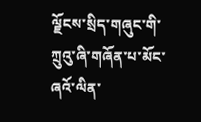ལྗོངས་སྲིད་གཞུང་གི་ཀྲུའུ་ཞི་གཞོན་པ་མོང་ཞའོ་ལིན་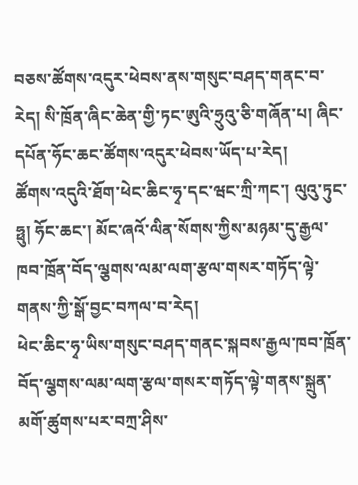བཅས་ཚོགས་འདུར་ཕེབས་ནས་གསུང་བཤད་གནང་བ་རེད། སི་ཁྲོན་ཞིང་ཆེན་གྱི་ཏང་ཨུའི་ཧྲུའུ་ཅི་གཞོན་པ། ཞིང་དཔོན་ཧོང་ཆང་ཚོགས་འདུར་ཕེབས་ཡོད་པ་རེད།
ཚོགས་འདུའི་ཐོག་ཕེང་ཆིང་ཧྭ་དང་ཝང་ཀྲི་ཀང་། ལུའུ་ཏུང་ཧྥུ། ཧོང་ཆང་། མོང་ཞའོ་ལིན་སོགས་ཀྱིས་མཉམ་དུ་རྒྱལ་ཁབ་ཁྲོན་བོད་ལྕགས་ལམ་ལག་རྩལ་གསར་གཏོད་ལྟེ་གནས་ཀྱི་སྒོ་བྱང་བཀལ་བ་རེད།
ཕེང་ཆིང་ཧྭ་ཡིས་གསུང་བཤད་གནང་སྐབས་རྒྱལ་ཁབ་ཁྲོན་བོད་ལྕགས་ལམ་ལག་རྩལ་གསར་གཏོད་ལྟེ་གནས་སྐྲུན་མགོ་ཚུགས་པར་བཀྲ་ཤིས་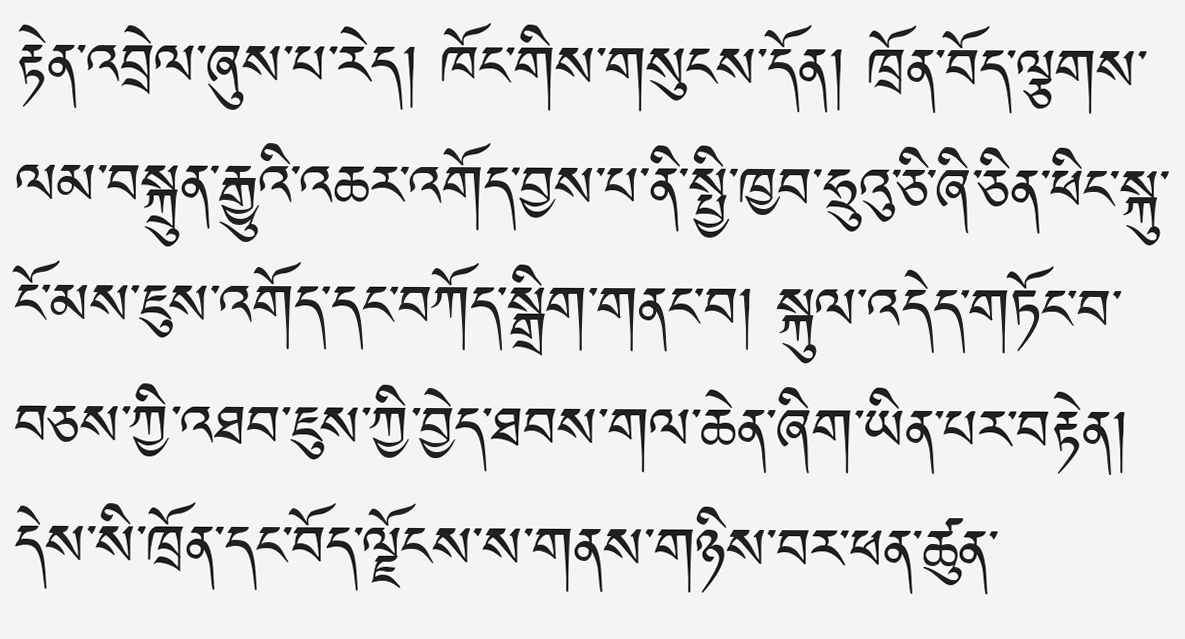རྟེན་འབྲེལ་ཞུས་པ་རེད། ཁོང་གིས་གསུངས་དོན། ཁྲོན་བོད་ལྕགས་ལམ་བསྐྲུན་རྒྱུའི་འཆར་འགོད་བྱས་པ་ནི་སྤྱི་ཁྱབ་ཧྲུའུ་ཅི་ཞི་ཅིན་ཕིང་སྐུ་ངོ་མས་ཇུས་འགོད་དང་བཀོད་སྒྲིག་གནང་བ། སྐུལ་འདེད་གཏོང་བ་བཅས་ཀྱི་འཐབ་ཇུས་ཀྱི་བྱེད་ཐབས་གལ་ཆེན་ཞིག་ཡིན་པར་བརྟེན། དེས་སི་ཁྲོན་དང་བོད་ལྗོངས་ས་གནས་གཉིས་བར་ཕན་ཚུན་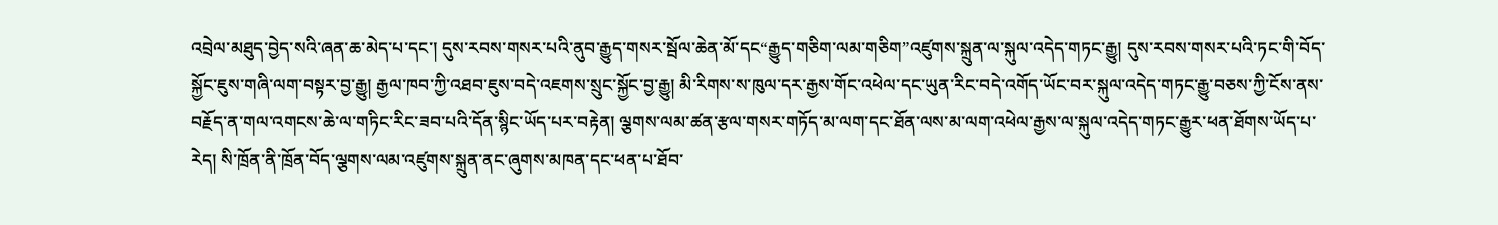འབྲེལ་མཐུད་བྱེད་སའི་ཞན་ཆ་མེད་པ་དང་། དུས་རབས་གསར་པའི་ནུབ་རྒྱུད་གསར་སྦོལ་ཆེན་མོ་དང“རྒྱུད་གཅིག་ལམ་གཅིག”འཛུགས་སྐྲུན་ལ་སྐུལ་འདེད་གཏང་རྒྱུ། དུས་རབས་གསར་པའི་ཏང་གི་བོད་སྐྱོང་ཇུས་གཞི་ལག་བསྟར་བྱ་རྒྱུ། རྒྱལ་ཁབ་ཀྱི་འཐབ་ཇུས་བདེ་འཇགས་སྲུང་སྐྱོང་བྱ་རྒྱུ། མི་རིགས་ས་ཁུལ་དར་རྒྱས་གོང་འཕེལ་དང་ཡུན་རིང་བདེ་འགོད་ཡོང་བར་སྐུལ་འདེད་གཏང་རྒྱུ་བཅས་ཀྱི་ངོས་ནས་བརྗོད་ན་གལ་འགངས་ཆེ་ལ་གཏིང་རིང་ཟབ་པའི་དོན་སྙིང་ཡོད་པར་བརྟེན། ལྕགས་ལམ་ཚན་རྩལ་གསར་གཏོད་མ་ལག་དང་ཐོན་ལས་མ་ལག་འཕེལ་རྒྱས་ལ་སྐུལ་འདེད་གཏང་རྒྱུར་ཕན་ཐོགས་ཡོད་པ་རེད། སི་ཁྲོན་ནི་ཁྲོན་བོད་ལྕགས་ལམ་འཛུགས་སྐྲུན་ནང་ཞུགས་མཁན་དང་ཕན་པ་ཐོབ་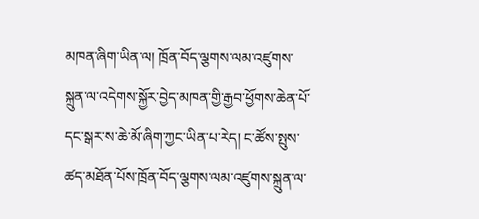མཁན་ཞིག་ཡིན་ལ། ཁྲོན་བོད་ལྕགས་ལམ་འཛུགས་སྐྲུན་ལ་འདེགས་སྐྱོར་བྱེད་མཁན་གྱི་རྒྱབ་ཕྱོགས་ཆེན་པོ་དང་སྒར་ས་ཆེ་མོ་ཞིག་ཀྱང་ཡིན་པ་རེད། ང་ཚོས་སྤུས་ཚད་མཐོན་པོས་ཁྲོན་བོད་ལྕགས་ལམ་འཛུགས་སྐྲུན་ལ་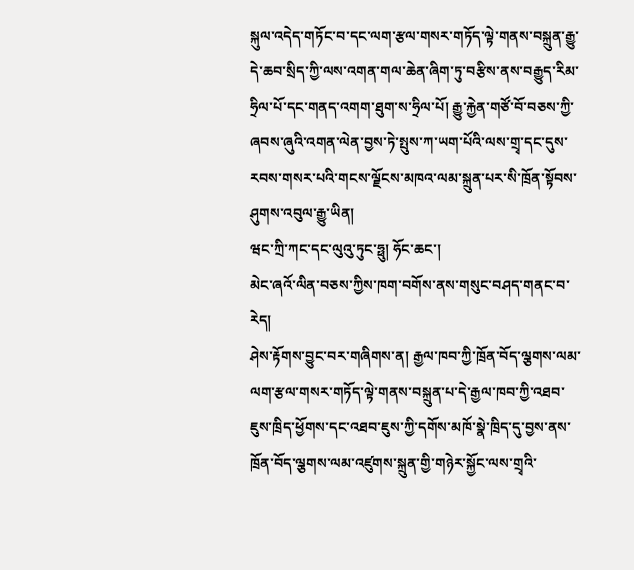སྐུལ་འདེད་གཏོང་བ་དང་ལག་རྩལ་གསར་གཏོད་ལྟེ་གནས་བསྐྲུན་རྒྱུ་དེ་ཆབ་སྲིད་ཀྱི་ལས་འགན་གལ་ཆེན་ཞིག་ཏུ་བརྩིས་ནས་བརྒྱུད་རིམ་ཧྲིལ་པོ་དང་གནད་འགག་ཐུག་ས་ཧྲིལ་པོ། རྒྱུ་རྐྱེན་གཙོ་བོ་བཅས་ཀྱི་ཞབས་ཞུའི་འགན་ལེན་བྱས་ཏེ་སྤུས་ཀ་ཡག་པོའི་ལས་གྲྭ་དང་དུས་རབས་གསར་པའི་གངས་ལྗོངས་མཁའ་ལམ་སྐྲུན་པར་སི་ཁྲོན་སྟོབས་ཤུགས་འབུལ་རྒྱུ་ཡིན།
ཝང་ཀྲི་ཀང་དང་ལུའུ་ཏུང་ཧྥུ། ཧོང་ཆང་།
མེང་ཞའོ་ལིན་བཅས་ཀྱིས་ཁག་བགོས་ནས་གསུང་བཤད་གནང་བ་རེད།
ཤེས་རྟོགས་བྱུང་བར་གཞིགས་ན། རྒྱལ་ཁབ་ཀྱི་ཁྲོན་བོད་ལྕགས་ལམ་ལག་རྩལ་གསར་གཏོད་ལྟེ་གནས་བསྐྲུན་པ་དེ་རྒྱལ་ཁབ་ཀྱི་འཐབ་ཇུས་ཁྲིད་ཕྱོགས་དང་འཐབ་ཇུས་ཀྱི་དགོས་མཁོ་སྣེ་ཁྲིད་དུ་བྱས་ནས་ཁྲོན་བོད་ལྕགས་ལམ་འཛུགས་སྐྲུན་གྱི་གཉེར་སྐྱོང་ལས་གྲྭའི་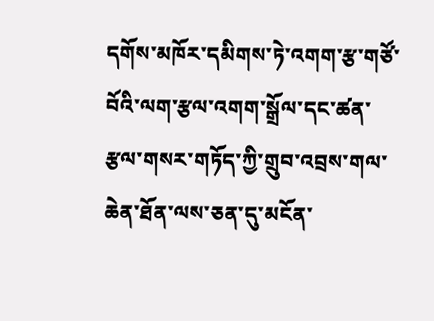དགོས་མཁོར་དམིགས་ཏེ་འགག་རྩ་གཙོ་བོའི་ལག་རྩལ་འགག་སྒྲོལ་དང་ཚན་རྩལ་གསར་གཏོད་ཀྱི་གྲུབ་འབྲས་གལ་ཆེན་ཐོན་ལས་ཅན་དུ་མངོན་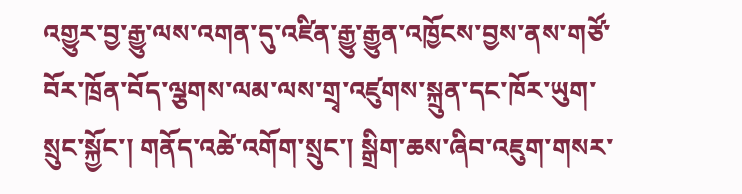འགྱུར་བྱ་རྒྱུ་ལས་འགན་དུ་འཛིན་རྒྱུ་རྒྱུན་འཁྱོངས་བྱས་ནས་གཙོ་བོར་ཁྲོན་བོད་ལྕགས་ལམ་ལས་གྲྭ་འཛུགས་སྐྲུན་དང་ཁོར་ཡུག་སྲུང་སྐྱོང་། གནོད་འཚེ་འགོག་སྲུང་། སྒྲིག་ཆས་ཞིབ་འཇུག་གསར་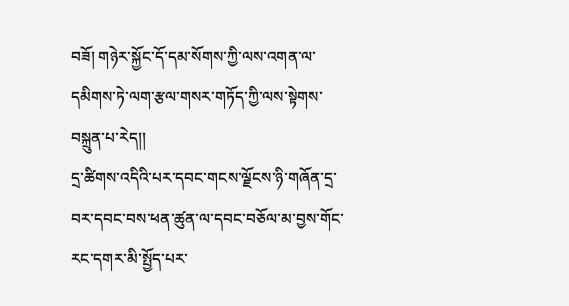བཟོ། གཉེར་སྐྱོང་དོ་དམ་སོགས་ཀྱི་ལས་འགན་ལ་དམིགས་ཏེ་ལག་རྩལ་གསར་གཏོད་ཀྱི་ལས་སྟེགས་བསྐྲུན་པ་རེད།།
དྲ་ཚིགས་འདིའི་པར་དབང་གངས་ལྗོངས་ཉི་གཞོན་དྲ་བར་དབང་བས་ཕན་ཚུན་ལ་དབང་བཅོལ་མ་བྱས་གོང་རང་དགར་མི་སྤྱོད་པར་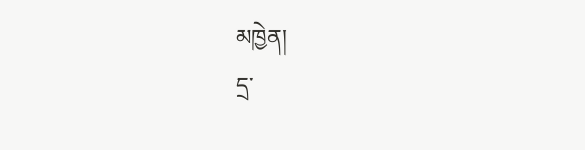མཁྱེན།
དྲ་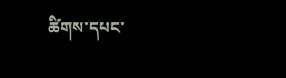ཚིགས་དཔང་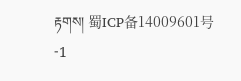རྟགས། 蜀ICP备14009601号-1